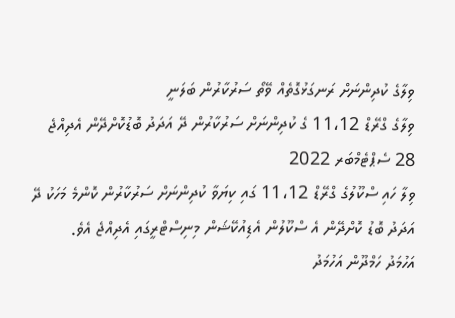ވިލާގެ ކުދިންނަށް ރަނގަޅުގޮތެއް ވޭތޯ ސަރުކާރުން ބަލަނީ
ވިލާގެ ގްރޭޑް 11،12 ގެ ކުދިންނަށް ސަރުކާރުން ދޭ އަދަދު ބޮޑުކޮށްދޭން އެދިއްޖެ
28 ސެޕްޓެމްބަރ 2022
ވިލާ ހައި ސްކޫލުގެ ގްރޭޑް 11،12 ގައި ކިޔަވާ ކުދިންނަށް ސަރުކާރުން ކޮންމެ މަހަކު ދޭ އަދަދު ބޮޑު ކޮށްދޭން އެ ސްކޫލުން އެޑިއުކޭޝަން މިނިސްޓްރީގައި އެދިއްޖެ އެވެ.
އަހުމަދު ހަމްދޫން އަހުމަދު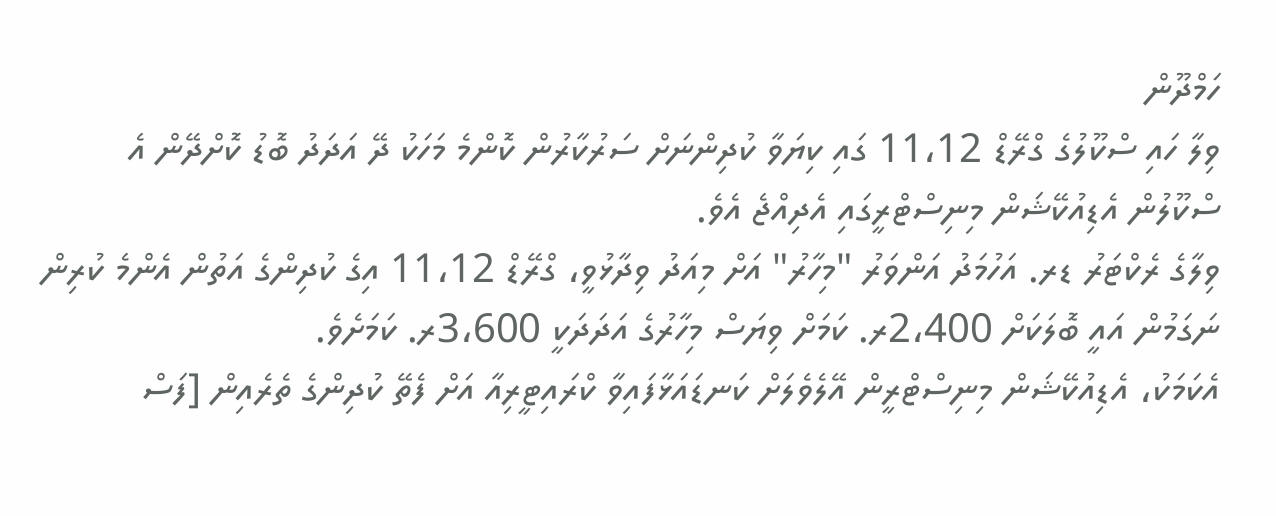ހަމްދޫން
ވިލާ ހައި ސްކޫލުގެ ގްރޭޑް 11،12 ގައި ކިޔަވާ ކުދިންނަށް ސަރުކާރުން ކޮންމެ މަހަކު ދޭ އަދަދު ބޮޑު ކޮށްދޭން އެ ސްކޫލުން އެޑިއުކޭޝަން މިނިސްޓްރީގައި އެދިއްޖެ އެވެ.
ވިލާގެ ރެކްޓަރު ޑރ. އަހުމަދު އަންވަރު "މިހާރު" އަށް މިއަދު ވިދާޅުވީ، ގްރޭޑް 11،12 އިގެ ކުދިންގެ އަތުން އެންމެ ކުރިން ނަގަމުން އައީ ބޮލަކަށް 2،400ރ. ކަމަށް ވިޔަސް މިހާރުގެ އަދަދަކީ 3،600ރ. ކަމަށެވެ.
އެކަމަކު، އެޑިއުކޭޝަން މިނިސްޓްރީން އޭލެވެލަށް ކަނޑައަޅާފައިވާ ކްރައިޓީރިއާ އަށް ފެތޭ ކުދިންގެ ތެރެއިން [ފަސް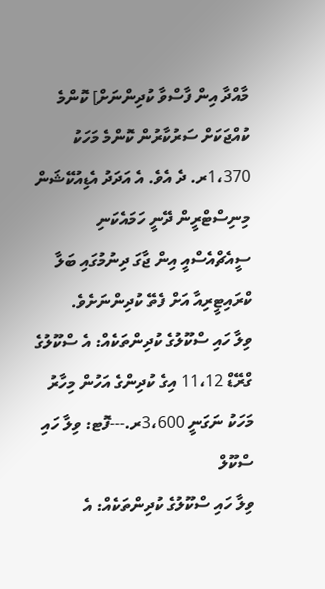މާއްދާ އިން ފާސްވާ ކުދިންނަށް] ކޮންމެ ކުއްޖަކަށް ސަރުކާރުން ކޮންމެ މަހަކު 1،370ރ. ދެ އެވެ. އެ އަދަދު އެޑިއުކޭޝަން މިނިސްޓްރީން ދޭނީ ހަމައެކަނި ސީއެޗްއެސްއީ އިން ޖާގަ ދިނުމުގައި ބަލާ ކްރައިޓީރިއާ އަށް ފެތޭ ކުދިންނަށެވެ.
ވިލާ ހައި ސްކޫލުގެ ކުދިންތަކެއް: އެ ސްކޫލުގެ ގްރޭޑް 11،12 އިގެ ކުދިންގެ އަހުން މިހާރު މަހަކު ނަގަނީ 3،600ރ.---ފޮޓ: ވިލާ ހައި ސްކޫލް
ވިލާ ހައި ސްކޫލުގެ ކުދިންތަކެއް: އެ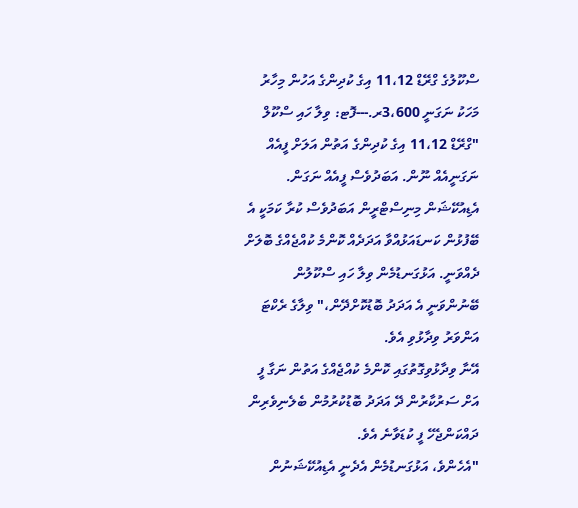ސްކޫލުގެ ގްރޭޑް 11،12 އިގެ ކުދިންގެ އަހުން މިހާރު މަހަކު ނަގަނީ 3،600ރ.---ފޮޓ: ވިލާ ހައި ސްކޫލް
"ގްރޭޑް 11،12 އިގެ ކުދިންގެ އަތުން އަލަށް ފީއެއް ނަގަނީއެއް ނޫން. އަބަދުވެސް ފީއެއް ނަގަން. އެޑިއުކޭޝަން މިނިސްޓްރީން އަބަދުވެސް ކުރާ ކަމަކީ އެ ބޭފުޅުން ކަނޑައަޅުއްވާ އަދަދެއް ކޮންމެ ކުއްޖެއްގެ ބޮލަށް ދެއްވަނީ. އަޅުގަނޑުމެން ވިލާ ހައި ސްކޫލުން ބޭނުންވަނީ އެ އަދަދު ބޮޑުކޮށްދޭން،" ވިލާގެ ރެކްޓަ އަންވަރު ވިދާޅުވި އެވެ.
އޭނާ ވިދާޅުވިގޮތުގައި ކޮންމެ ކުއްޖެއްގެ އަތުން ނަގާ ފީ އަށް ސަރުކާރުން ދޭ އަދަދު ބޮޑުކުރުމުން ބެލެނިވެރިން ދައްކަންޖެހޭ ފީ ކުޑަވާނެ އެވެ.
"އެހެންވެ، އަޅުގަނޑުމެން އެދެނީ އެޑިއުކޭޝަނުން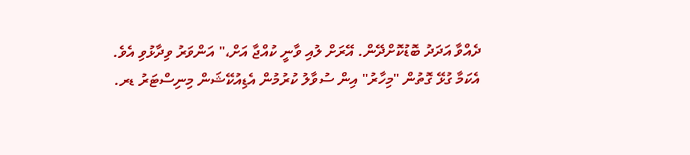ދެއްވާ އަދަދު ބޮޑުކޮށްދޭން. އޭރަށް ލުއި ވާނީ ކުއްޖާ އަށް،" އަންވަރު ވިދާޅުވި އެވެ.
އެކަމާ ގުޅޭ ގޮތުން "މިހާރު" އިން ސުވާލު ކުރުމުން އެޑިއުކޭޝަން މިނިސްޓަރު ޑރ.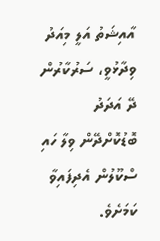އާއިޝަތު އަލީ މިއަދު ވިދާޅުވީ، ސަރުކާރުން ދޭ އަދަދު ބޮޑުކޮށްދޭން ވިލާ ހައި ސްކޫލުން އެދިފައިވާ ކަމަށެވެ.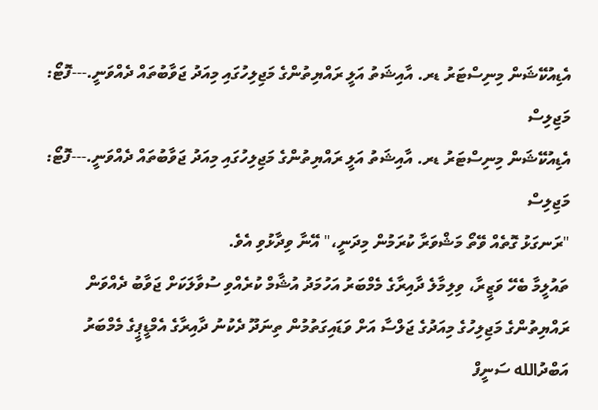އެޑިއުކޭޝަން މިނިސްޓަރު ޑރ. އާއިޝަތު އަލީ ރައްޔިތުންގެ މަޖިލިހުގައި މިއަދު ޖަވާބުތައް ދެއްވަނީ.---ފޮޓޯ: މަޖިލިސް
އެޑިއުކޭޝަން މިނިސްޓަރު ޑރ. އާއިޝަތު އަލީ ރައްޔިތުންގެ މަޖިލިހުގައި މިއަދު ޖަވާބުތައް ދެއްވަނީ.---ފޮޓޯ: މަޖިލިސް
"ރަނގަޅު ގޮތެއް ވޭތޯ މަޝްވަރާ ކުރަމުން މިދަނީ،" އޭނާ ވިދާޅުވި އެވެ.
ތައުލީމާ ބެހޭ ވަޒީރާ، ވިލިމާލެ ދާއިރާގެ މެމްބަރު އަހުމަދު އުޝާމް ކުރެއްވި ސުވާލަކަށް ޖަވާބު ދެއްވަން ރައްޔިތުންގެ މަޖިލިހުގެ މިއަދުގެ ޖަލްސާ އަށް ވަޑައިގަތުމުން ތިނަދޫ ދެކުނު ދާއިރާގެ އެމްޑީޕީގެ މެމްބަރު އަބްދުالله ސަނީފް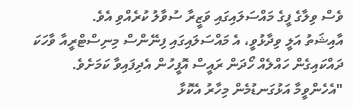ވެސް ވިލާގެ ފީގެ މައްސަލައިގައި ވަޒީރާ ސުވާލު ކުރެއްވި އެވެ.
އާއިޝަތު އަލީ ވިދާޅުވީ، އެ މައްސަލައިގައި ފިނޭންސް މިނިސްޓްރީއާ ވާހަކަ ދައްކައިގެން ހައްލެއް ހޯދަން ރައީސް އޮފީހުން އެދިފައިވާ ކަމަށެވެ.
"އެހެންވީމާ އަޅުގަނޑުމެން މިހާރު އެކޮޅާ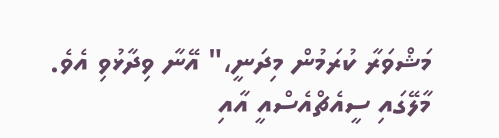މަޝްވަރާ ކުރަމުން މިދަނީ،" އޭނާ ވިދާޅުވި އެވެ.
މާލޭގައި ސީއެޗްއެސްއީ އާއި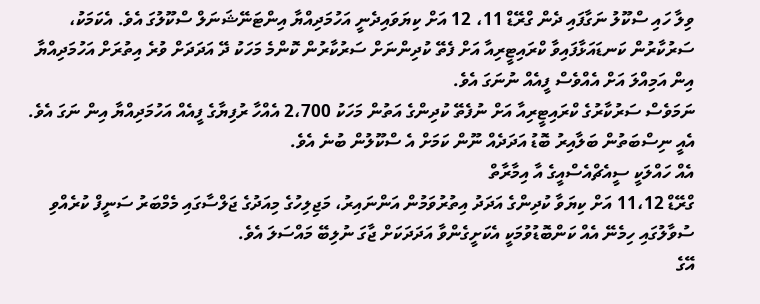ވިލާ ހައި ސްކޫލު ނަގާފައި ދެން ގްރޭޑް 11، 12 އަށް ކިޔަވައިދެނީ އަހުމަދިއްޔާ އިންޓަނޭޝަނަލް ސްކޫލުގަ އެވެ. އެކަމަކު، ސަރުކާރުން ކަނޑައަޅާފައިވާ ކްރައިޓީރިއާ އަށް ފެތޭ ކުދިންނަށް ސަރުކާރުން ކޮންމެ މަހަކު ދޭ އަދަދަށް ވުރެ އިތުރަށް އަހުމަދިއްޔާ އިން އަމިއްލަ އަށް އެއްވެސް ފީއެއް ނުނަގަ އެވެ.
ނަމަވެސް ސަރުކާރުގެ ކްރައިޓީރިއާ އަށް ނުފެތޭ ކުދިންގެ އަތުން މަހަކު 2،700 އެއްހާ ރުފިޔާގެ ފީއެއް އަހުމަދިއްޔާ އިން ނަގަ އެވެ. އެއީ ނިސްބަތުން ބަލާއިރު ބޮޑު އަދަދެއް ނޫން ކަމަށް އެ ސްކޫލުން ބުނެ އެވެ.
އެއް ހައްލަކީ ސީއެޗްއެސްއީގެ އާ އިމާރާތް
ގްރޭޑް 11،12 އަށް ކިޔަވާ ކުދިންގެ އަދަދު އިތުރުވަމުން އަންނައިރު، މަޖިލިހުގެ މިއަދުގެ ޖަލްސާގައި މެމްބަރު ސަނީފް ކުރެއްވި ސުވާލުގައި ހިމެނޭ އެއް ކަންބޮޑުވުމަކީ އެކަށީގެންވާ އަދަދަކަށް ޖާގަ ނުލިބޭ މައްސަލަ އެވެ.
އޭގެ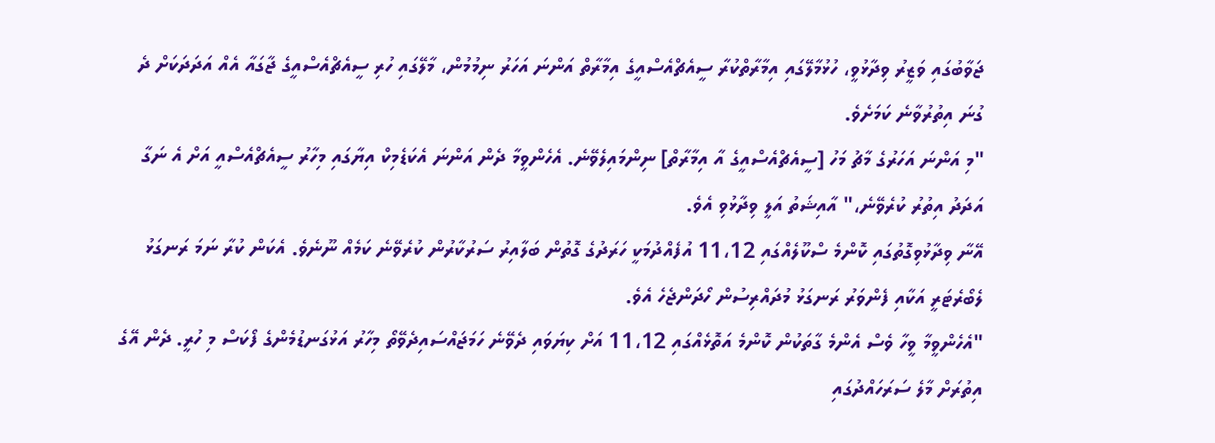ޖަވާބުގައި ވަޒީރު ވިދާޅުވީ، ހުޅުމާލޭގައި އިމާރާތްކުރާ ސީއެޗްއެސްއީގެ އިމާރާތް އަންނަ އަހަރު ނިމުމުން، މާލޭގައި ހުރި ސީއެޗްއެސްއީގެ ޖާގައާ އެއް އަދަދަކަށް ދެ ގުނަ އިތުރުވާނެ ކަމަށެވެ.
"މި އަންނަ އަހަރުގެ މާޗު މަހު [ސީއެޗްއެސްއީގެ އާ އިމާރާތް] ނިންމައިލެވޭނެ. އެހެންވީމާ ދެން އަންނަ އެކަޑެމިކް އިޔާގައި މިހާރު ސީއެޗްއެސްއީ އަށް އެ ނަގާ އަދަދު އިތުރު ކުރެވޭނެ،" އާއިޝަތު އަލީ ވިދާޅުވި އެވެ.
އޭނާ ވިދާޅުވިގޮތުގައި ކޮންމެ ސްކޫލެއްގައި 11،12 އުފެއްދުމަކީ ހަރަދުގެ ގޮތުން ބަލާއިރު ސަރުކާރުން ކުރެވޭނެ ކަމެއް ނޫނެވެ. އެކަން ކުރާ ނަމަ ރަނގަޅު ލެބޯރެޓަރީ އަކާއި ފެންވަރު ރަނގަޅު މުދައްރިސުން ހޯދަންޖެހެ އެވެ.
"އެހެންވީމާ ވީހާ ވެސް އެންމެ ގާތަކުން ކޮންމެ އަތޮޅެއްގައި 11،12 އަށް ކިޔަވައި ދެވޭނެ ހަމަޖައްސައިދެވޭތޯ މިހާރު އަޅުގަނޑުމެންގެ ފޯކަސް މި ހުރީ. ދެން އޭގެ އިތުރަށް މާލެ ސަރަހައްދުގައި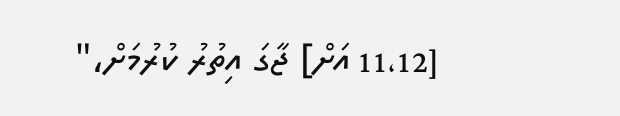[11،12 އަށް] ޖާގަ އިތުރު ކުރުމަށް،"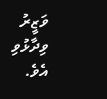ވަޒީރު ވިދާޅުވި އެވެ.